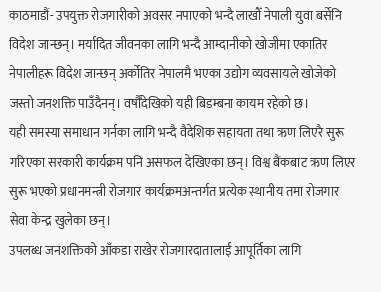काठमाडौं- उपयुक्त रोजगारीको अवसर नपाएको भन्दै लाखौँ नेपाली युवा बर्सेनि विदेश जान्छन्। मर्यादित जीवनका लागि भन्दै आम्दानीको खोजीमा एकातिर नेपालीहरू विदेश जान्छन् अर्कोतिर नेपालमै भएका उद्योग व्यवसायले खोजेको जस्तो जनशक्ति पाउँदैनन्। वर्षौँदेखिको यही बिडम्बना कायम रहेको छ।
यही समस्या समाधान गर्नका लागि भन्दै वैदेशिक सहायता तथा ऋण लिएरै सुरू गरिएका सरकारी कार्यक्रम पनि असफल देखिएका छन्। विश्व बैंकबाट ऋण लिएर सुरू भएको प्रधानमन्त्री रोजगार कार्यक्रमअन्तर्गत प्रत्येक स्थानीय तमा रोजगार सेवा केन्द्र खुलेका छन्।
उपलब्ध जनशक्तिको आँकडा राखेर रोजगारदातालाई आपूर्तिका लागि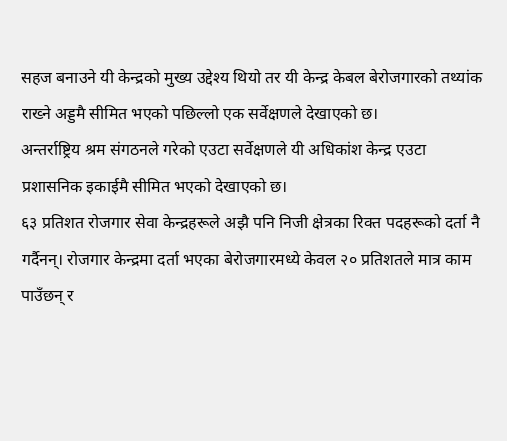सहज बनाउने यी केन्द्रको मुख्य उद्देश्य थियो तर यी केन्द्र केबल बेरोजगारको तथ्यांक राख्ने अड्डमै सीमित भएको पछिल्लो एक सर्वेक्षणले देखाएको छ।
अन्तर्राष्ट्रिय श्रम संगठनले गरेको एउटा सर्वेक्षणले यी अधिकांश केन्द्र एउटा प्रशासनिक इकाईमै सीमित भएको देखाएको छ।
६३ प्रतिशत रोजगार सेवा केन्द्रहरूले अझै पनि निजी क्षेत्रका रिक्त पदहरूको दर्ता नै गर्दैनन्। रोजगार केन्द्रमा दर्ता भएका बेरोजगारमध्ये केवल २० प्रतिशतले मात्र काम पाउँछन् र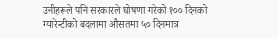उनीहरूले पनि सरकारले घोषणा गरेको १०० दिनको ग्यारेन्टीको बदलामा औसतमा ५० दिनमात्र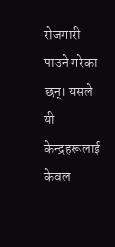रोजगारी पाउने गरेका छन्। यसले यी केन्द्रहरूलाई केवल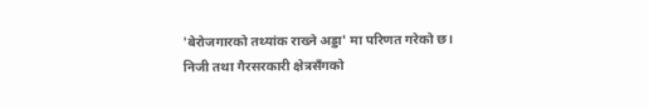'बेरोजगारको तथ्यांक राख्ने अड्डा' मा परिणत गरेको छ।
निजी तथा गैरसरकारी क्षेत्रसँगको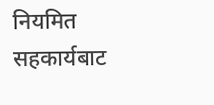नियमित सहकार्यबाट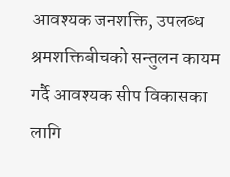आवश्यक जनशक्ति, उपलब्ध श्रमशक्तिबीचको सन्तुलन कायम गर्दै आवश्यक सीप विकासका लागि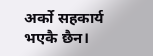अर्को सहकार्य भएकै छैन।